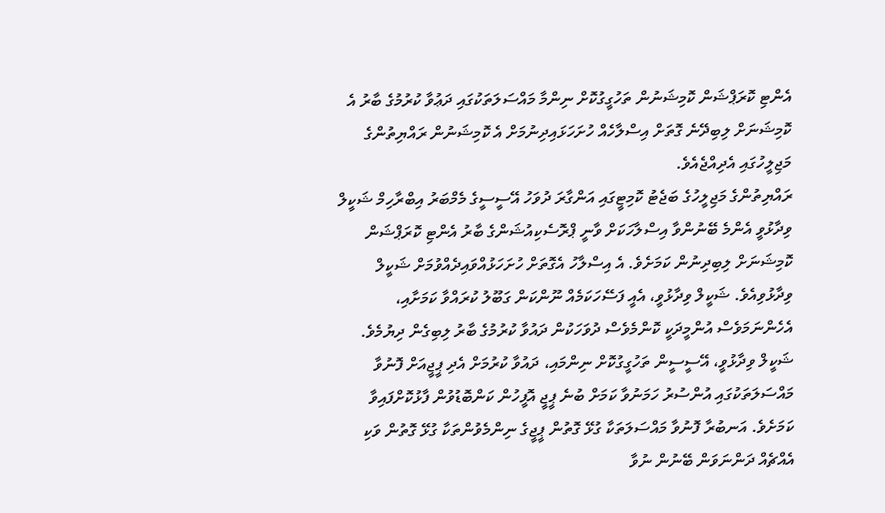އެންޓި ކޮރަޕްޝަން ކޮމިޝަނުން ތަހުގީގުކޮށް ނިންމާ މައްސަލަތަކުގައި ދަޢުވާ ކުރުމުގެ ބާރު އެ ކޮމިޝަނަށް ލިބިދޭނެ ގޮތަށް އިސްލާހެއް ހުށަހަޅައިދިނުމަށް އެ ކޮމިޝަނުން ރައްޔިތުންގެ މަޖިލީހުގައި އެދިއްޖެއެވެ.
ރައްޔިތުންގެ މަޖިލީހުގެ ބަޖެޓު ކޮމިޓީގައި އަންގާރަ ދުވަހު އޭސީސީގެ މެމްބަރު އިބްރާހިމް ޝަކީލް ވިދާޅުވީ އެންމެ ބޭނުންވާ އިސްލާހަކަށް ވާނީ ޕްރޮސެކިއުޝަންގެ ބާރު އެންޓި ކޮރަޕްޝަން ކޮމިޝަނަށް ލިބިދިނުން ކަމަށެވެ. އެ އިސްލާހު އެގޮތަށް ހުށަހަޅުއްވައިދެއްވުމަށް ޝަކީލް ވިދާޅުވިއެވެ. ޝަކީލް ވިދާޅުވީ، އެއީ ފަސޭހަކަމެއް ނޫންކަން ގަބޫލު ކުރައްވާ ކަމަށާއި، އެހެންނަމަވެސް އުންމީދަކީ ކޮންމެވެސް ދުވަހަކުން ދައުވާ ކުރުމުގެ ބާރު ލިބިގެން ދިޔުމެވެ.
ޝަކީލް ވިދާޅުވީ، އޭސީސީން ތަހުގީގުކޮށް ނިންމައި، ދައުވާ ކުރުމަށް އެދި ޕީޖީއަށް ފޮނުވާ މައްސަލަތަކުގައި އުންސުރު ހަމަނުވާ ކަމަށް ބުނެ ޕީޖީ އޮފީހުން ކަންބޮޑުވުން ފާޅުކޮށްފައިވާ ކަމަށެވެ. އަނބުރާ ފޮނުވާ މައްސަލަތަކާ ގުޅޭ ގޮތުން ޕީޖީގެ ނިންމެވުންތަކާ ގުޅޭ ގޮތުން ވަކި އެއްޗެއް ދަންނަވަން ބޭނުން ނުވާ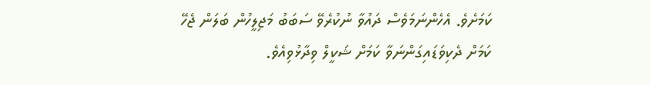ކަމަށެވެ. އެހެންނަމަވެސް ދައުވާ ނުކުރެވޭ ސަބަބު މަޖިލީހުން ބަލަން ޖެހޭ ކަމަށް ދެކިވަޑައިގަންނަވާ ކަމަށް ޝަކީލް ވިދާޅުވިއެވެ.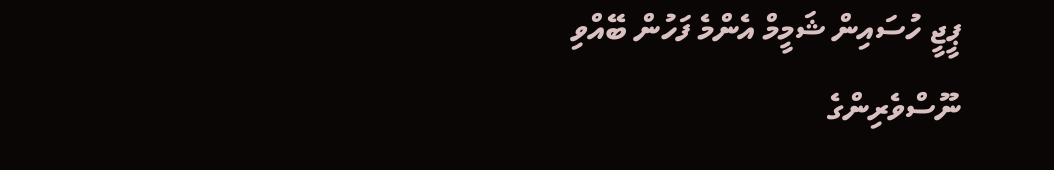ޕީޖީ ހުސައިން ޝަމީމް އެންމެ ފަހުން ބޭއްވި ނޫސްވެރިންގެ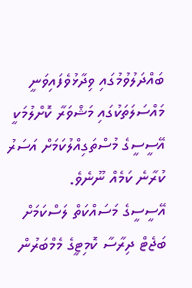ބައްދަލުވުމުގައި ވިދާޅުވެފައިވަނީ މައްސަލަތަކުގައި މަޝްވަރާ ކޮށްލުމަކީ އޭސީސީގެ މުސްތަގިއްލުކަމަށް އަސަރު ކުރާނެ ކަމެއް ނޫނެވެ.
އޭސީސީގެ މަސައްކަތް ލަސްކަމަށް ބަޖެޓް ދިރާސާ ކޮމިޓީގެ މެމްބަރުން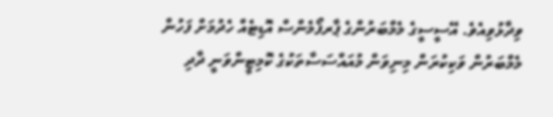ވިދާޅުވިއެވެ. އޭސީސީގެ މެމްބަރުންގެ ޕާރފޯމެންސް އޮޑިޓެއް ހެދުމަށް ފަހުން މެމްބަރުން ވަކިކުރަން މިނިވަން މުއައްސަސާތަކުގެ ކޮމިޓީންވަނީ ދާދި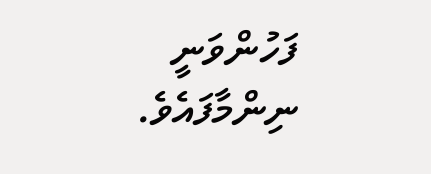ފަހުންވަނީ ނިންމާފައެވެ.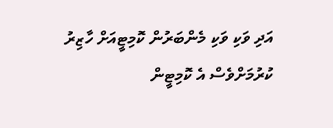އަދި ވަކި ވަކި މެންބަރުން ކޮމިޓީއަށް ހާޒިރު ކުރުމަށްވެސް އެ ކޮމިޓީން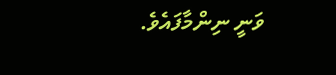ވަނީ ނިންމާފައެވެ.